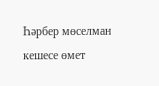Һәрбер мөселман кешесе өмет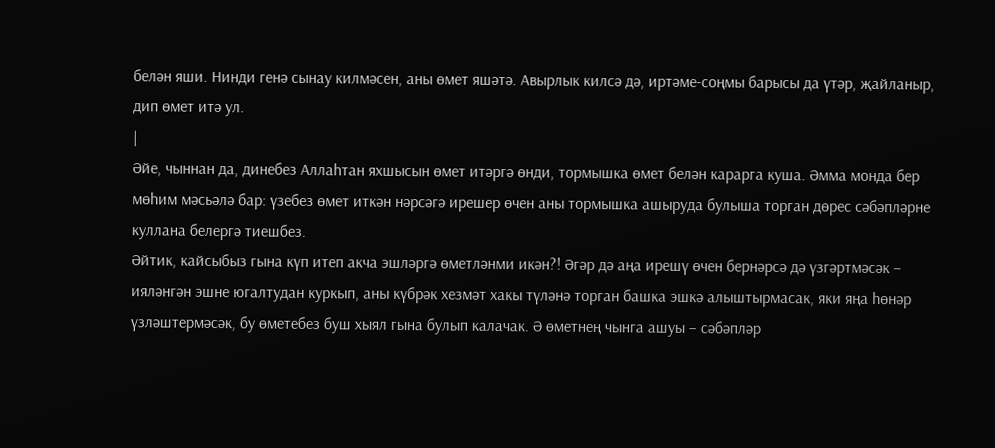белән яши. Нинди генә сынау килмәсен, аны өмет яшәтә. Авырлык килсә дә, иртәме-соңмы барысы да үтәр, җайланыр, дип өмет итә ул.
|
Әйе, чыннан да, динебез Аллаһтан яхшысын өмет итәргә өнди, тормышка өмет белән карарга куша. Әмма монда бер мөһим мәсьәлә бар: үзебез өмет иткән нәрсәгә ирешер өчен аны тормышка ашыруда булыша торган дөрес сәбәпләрне куллана белергә тиешбез.
Әйтик, кайсыбыз гына күп итеп акча эшләргә өметләнми икән?! Әгәр дә аңа ирешү өчен бернәрсә дә үзгәртмәсәк – ияләнгән эшне югалтудан куркып, аны күбрәк хезмәт хакы түләнә торган башка эшкә алыштырмасак, яки яңа һөнәр үзләштермәсәк, бу өметебез буш хыял гына булып калачак. Ә өметнең чынга ашуы – сәбәпләр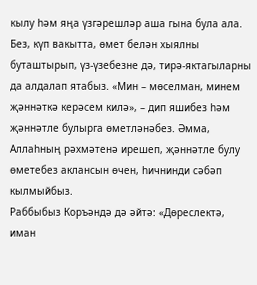кылу һәм яңа үзгәрешләр аша гына була ала.
Без, күп вакытта, өмет белән хыялны буташтырып, үз-үзебезне дә, тирә-яктагыларны да алдалап ятабыз. «Мин – мөселман, минем җәннәткә керәсем килә», – дип яшибез һәм җәннәтле булырга өметләнәбез. Әмма, Аллаһның рәхмәтенә ирешеп, җәннәтле булу өметебез аклансын өчен, һичнинди сәбәп кылмыйбыз.
Раббыбыз Коръәндә дә әйтә: «Дөреслектә, иман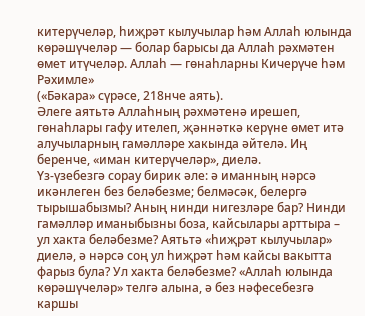китерүчеләр, һиҗрәт кылучылар һәм Аллаһ юлында көрәшүчеләр — болар барысы да Аллаһ рәхмәтен өмет итүчеләр. Аллаһ — гөнаһларны Кичерүче һәм Рәхимле»
(«Бәкара» сүрәсе, 218нче аять).
Әлеге аятьтә Аллаһның рәхмәтенә ирешеп, гөнаһлары гафу ителеп, җәннәткә керүне өмет итә алучыларның гамәлләре хакында әйтелә. Иң беренче, «иман китерүчеләр», диелә.
Үз-үзебезгә сорау бирик әле: ә иманның нәрсә икәнлеген без беләбезме; белмәсәк, белергә тырышабызмы? Аның нинди нигезләре бар? Нинди гамәлләр иманыбызны боза, кайсылары арттыра – ул хакта беләбезме? Аятьтә «һиҗрәт кылучылар» диелә, ә нәрсә соң ул һиҗрәт һәм кайсы вакытта фарыз була? Ул хакта беләбезме? «Аллаһ юлында көрәшүчеләр» телгә алына, ә без нәфесебезгә каршы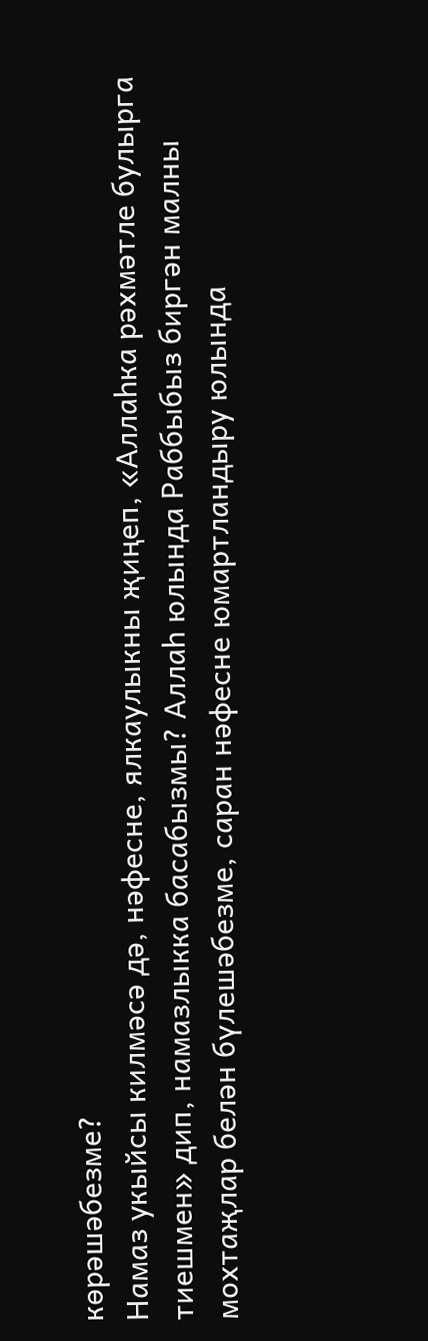көрәшәбезме?
Намаз укыйсы килмәсә дә, нәфесне, ялкаулыкны җиңеп, «Аллаһка рәхмәтле булырга тиешмен» дип, намазлыкка басабызмы? Аллаһ юлында Раббыбыз биргән малны мохтаҗлар белән бүлешәбезме, саран нәфесне юмартландыру юлында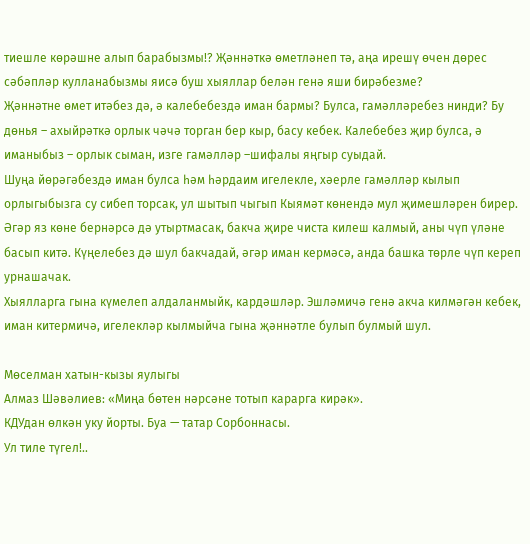тиешле көрәшне алып барабызмы!? Җәннәткә өметләнеп тә, аңа ирешү өчен дөрес сәбәпләр кулланабызмы яисә буш хыяллар белән генә яши бирәбезме?
Җәннәтне өмет итәбез дә, ә калебебездә иман бармы? Булса, гамәлләребез нинди? Бу дөнья – ахыйрәткә орлык чәчә торган бер кыр, басу кебек. Калебебез җир булса, ә иманыбыз – орлык сыман, изге гамәлләр –шифалы яңгыр суыдай.
Шуңа йөрәгәбездә иман булса һәм һәрдаим игелекле, хәерле гамәлләр кылып орлыгыбызга су сибеп торсак, ул шытып чыгып Кыямәт көнендә мул җимешләрен бирер. Әгәр яз көне бернәрсә дә утыртмасак, бакча җире чиста килеш калмый, аны чүп үләне басып китә. Күңелебез дә шул бакчадай, әгәр иман кермәсә, анда башка төрле чүп кереп урнашачак.
Хыялларга гына күмелеп алдаланмыйк, кардәшләр. Эшләмичә генә акча килмәгән кебек, иман китермичә, игелекләр кылмыйча гына җәннәтле булып булмый шул.

Мөселман хатын-кызы яулыгы
Алмаз Шәвәлиев: «Миңа бөтен нәрсәне тотып карарга кирәк».
КДУдан өлкән уку йорты. Буа — татар Сорбоннасы.
Ул тиле түгел!..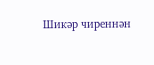Шикәр чиреннән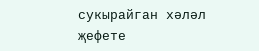сукырайган хәләл җефете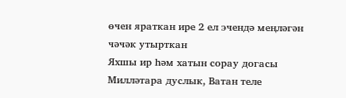өчен яраткан ире 2 ел эчендә меңләгән чәчәк утырткан
Яхшы ир һәм хатын сорау догасы
Милләтара дуслык, Ватан теле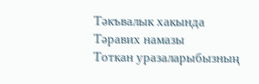Тәкъвалык хакында
Тәравих намазы
Тоткан уразаларыбызның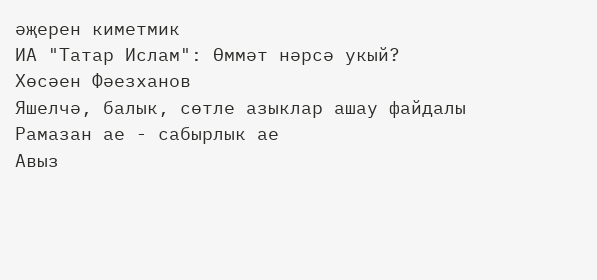әҗерен киметмик
ИА "Татар Ислам": Өммәт нәрсә укый?
Хөсәен Фәезханов
Яшелчә, балык, сөтле азыклар ашау файдалы
Рамазан ае - сабырлык ае
Авыз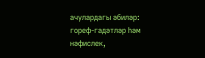ачулардагы әбиләр: гореф-гадәтләр һәм нәфислек,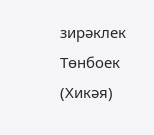зирәклек
Төнбоек (Хикәя)